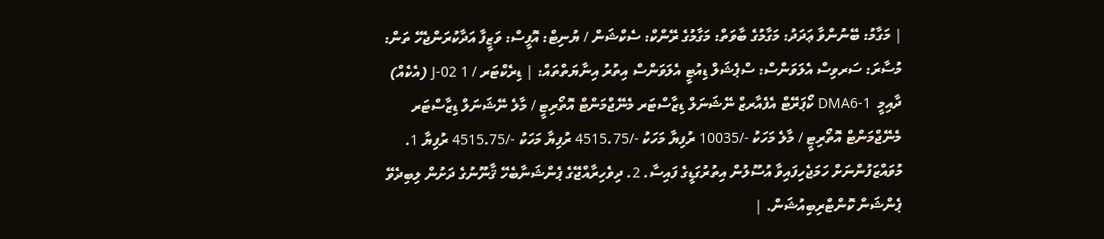| މަގާމު: ބޭނުންވާ ޢަދަދު: މަގާމުގެ ބާވަތް: މަގާމުގެ ރޭންކް: ސެކްޝަން / ޔުނިޓް: އޮފީސް: ވަޒީފާ އަދާކުރަންޖެހޭ ތަން: މުސާރަ: ސަރވިސް އެލަވަންސް: ސްޕެޝަލް ޑިއުޓީ އެލަވަންސް އިތުރު އިނާޔަތްތައް: | ޑިރެކްޓަރ / J-02 1 (އެކެއް)  ދާއިމީ  DMA6-1 ކޯޕަރޭޓް އެފެއާރޒް ނޭޝަނަލް ޑިޒާސްޓަރ މެނޭޖްމަންޓް އޮތޯރިޓީ / މާލެ ނޭޝަނަލް ޑިޒާސްޓަރ މެނޭޖްމަންޓް އޮތޯރިޓީ / މާލެ މަހަކު -/10035 ރުފިޔާ މަހަކު -/4515.75 ރުފިޔާ މަހަކު -/4515.75 ރުފިޔާ 1. މުވައްޒަފުންނަށް ހަމަޖެހިފައިވާ އުސޫލުން އިތުރުގަޑީގެ ފައިސާ. 2. ދިވެހިރާއްޖޭގެ ޕެންޝަނާބެހޭ ޤާނޫނުގެ ދަށުން ލިބިދެވޭ ޕެންޝަން ކޮންޓްރިބިއުޝަން. |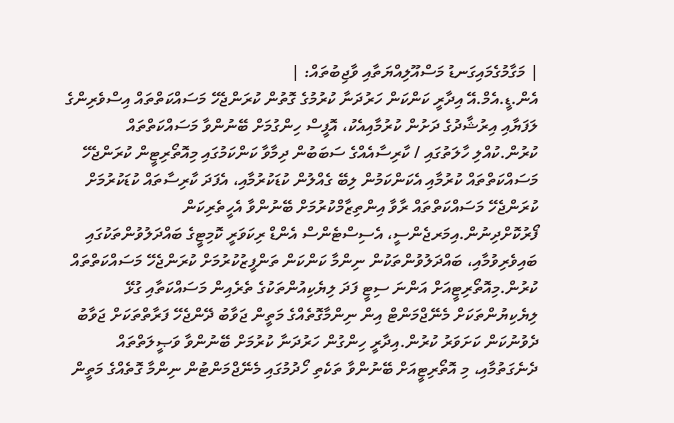| މަގާމުގެމައިގަނޑު މަސްއޫލިއްޔަތާއި ވާޖިބުތައް: |
އެން.ޑީ.އެމް.އޭ އިދާރީ ކަންކަން ހަރުދަނާ ކުރުމުގެ ގޮތުން ކުރަންޖެހޭ މަސައްކަތްތައް އިސްވެރިންގެ ލަފަޔާއި އިރުޝާދުގެ ދަށުން ކުރުމާއިއެކު، އޮފީސް ހިންގުމަށް ބޭނުންވާ މަސައްކަތްތައް ކުރުން.ކުއްލި ހާލަތުގައި / ކާރިސާއެއްގެ ސަބަބުން ދިމާވާ ކަންކަމުގައި މިއޮތޯރިޓީން ކުރަންޖެހޭ  މަސައްކަތްތައް ކުރުމާއި އެކަންކަމުން ލިބޭ ގެއްލުން ކުޑަކުރުމާއި، އެފަދަ ކާރިސާތައް ކުޑަކުރުމަށް ކުރަންޖެހޭ މަސައްކަތްތައް ރާވާ އިންތިޒާމްކުރުމަށް ބޭނުންވާ އެހީތެރިކަން ފޯރުކޮށްދިނުން.އިމަރޖެންސީ، އެސިސްޓެންސް އެންޑް ރިކަވަރީ ކޮމިޓީގެ ބައްދަލުވުންތަކުގައި ބައިވެރިވުމާއި، ބައްދަލުވުންތަކުން ނިންމާ ކަންކަން ތަންފީޒުކުރުމަށް ކުރަންޖެހޭ މަސައްކަތްތައް ކުރުން.މިއޮތޯރިޓީއަށް އަންނަ ސިޓީ ފަދަ ލިޔެކިއުންތަކުގެ ތެރެއިން މަސައްކަތާއި ގުޅޭ ލިޔެކިޔުންތަކަށް މެނޭޖްމަންޓް އިން ނިންމާގޮތެއްގެ މަތީން ޖަވާބު ދޭންޖެހޭ ފަރާތްތަކަށް ޖަވާބު ދެވުނުކަން ކަށަވަރު ކުރުން.އިދާރީ ހިންގުން ހަރުދަނާ ކުރުމަށް ބޭނުންވާ ވަޞީލަތްތައް ދެނެގަތުމާއި، މި އޮތޯރިޓީއަށް ބޭނުންވާ ތަކެތި ހޯދުމުގައި މެނޭޖްމަންޓުން ނިންމާ ގޮތެއްގެ މަތީން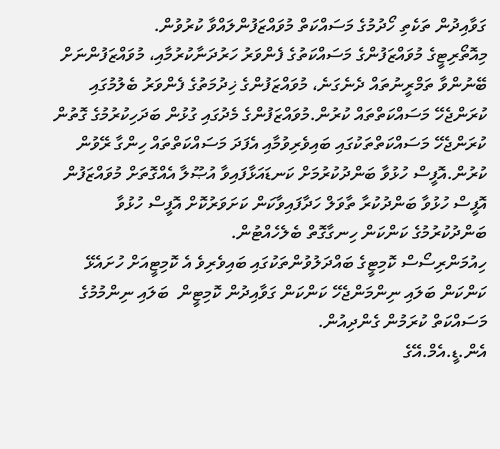ގަވާއިދުން ތަކެތި ހޯދުމުގެ މަސައްކަތް މުވައްޒަފުންލައްވާ ކުރުވުން.
މިއޮތޯރިޓީގެ މުވައްޒަފުންގެ މަސައްކަތުގެ ފެންވަރު ހަރުދަނާކުރުމާއި، މުވައްޒަފުންނަށް ބޭނުންވާ ތަމްރީނުތައް ދެނެގަނެ، މުވައްޒަފުންގެ ޚިދުމަތުގެ ފެންވަރު ބެލުމުގައި ކުރަންޖެހޭ މަސައްކަތްތައް ކުރުން.މުވައްޒަފުންގެ މެދުގައި ގުޅުން ބަދަހިކުރުމުގެ ގޮތުން ކުރަންޖެހޭ މަސައްކަތްތަކުގައި ބައިވެރިވުމާއި އެފަދަ މަސައްކަތްތައް ހިންގާ ރޭވުން ކުރުން.އޮފީސް ހުޅުވާ ބަންދުކުރުމަށް ކަނޑައަޅާފައިވާ އުޞޫލާ އެއްގޮތަށް މުވައްޒަފުން އޮފީސް ހުޅުވާ ބަންދުކުރާ ތާވަލް ހަދާފައިވާކަން ކަށަވަރުކޮށް އޮފީސް ހުޅުވާ ބަންދުކުރުމުގެ ކަންކަން ހިނގާގޮތް ބެލެހެއްޓުން.
ހިއުމަންރިސޯސް ކޮމިޓީގެ ބައްދަލުވުންތަކުގައި ބައިވެރިވެ އެ ކޮމިޓީއަށް ހުށައެޅޭ ކަންކަން ބަލައި ނިންމަންޖެހޭ ކަންކަން ގަވާއިދުން ކޮމިޓީން  ބަލައި ނިންމުމުގެ މަސައްކަތް ކުރަމުން ގެންދިއުން.
އެން.ޑީ.އެމް.އޭގެ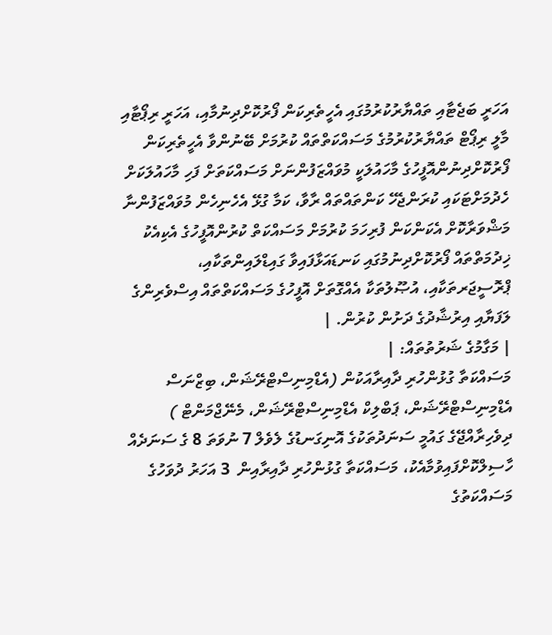އަހަރީ ބަޖެޓާއި ތައްޔާރުކުރުމުގައި އެހީތެރިކަން ފޯރުކޮށްދިނުމާއި، އަހަރީ ރިޕޯޓާއި މާލީ ރިޕޯޓް ތައްޔާރުކުރުމުގެ މަސައްކަތްތައް ކުރުމަށް ބޭނުންވާ އެހީތެރިކަން ފޯރުކޮށްދިނުންއޮފީހުގެ މާހައުލަކީ މުވައްޒަފުންނަށް މަސައްކަތަށް ފަހި މާހައުލަކަށް ހެދުމަށްޓަކައި ކުރަންޖެހޭ ކަންތައްތައް ރާވާ، ކަމާ ގުޅޭ އެހެނިހެން މުވައްޒަފުންނާ މަޝްވަރާކޮށް އެކަންކަން ފުރިހަމަ ކުރުމަށް މަސައްކަތް ކުރުންއޮފީހުގެ އެކިއެކު ޚިދުމަތްތައް ފޯރުކޮށްދިނުމުގައި ކަނޑައަޅާފައިވާ ގައިޑްލައިންތަކާއި، ޕްރޮސީޖަރތަކާއި، އުޞޫލުތަކާ އެއްގޮތަށް އޮފީހުގެ މަސައްކަތްތައް އިސްވެރިންގެ ލަފަޔާއި އިރުޝާދުގެ ދަށުން ކުރުން. |
| މަގާމުގެ ޝަރުތުތައް: |
މަސައްކަތާ ގުޅުންހުރި ދާއިރާއަކުން (އެޑްމިނިސްޓްރޭޝަން، ބިޒްނަސް އެޑްމިނިސްޓްރޭޝަން، ޕަބްލިކް އެޑްމިނިސްޓްރޭޝަން، މެނޭޖްމަންޓް ) ދިވެހިރާއްޖޭގެ ގައުމީ ސަނަދުތަކުގެ އޮނިގަނޑުގެ ލެވެލް 7 ނުވަތަ 8 ގެ ސަނަދެއް ހާސިލްކޮށްފައިވުމާއެކު، މަސައްކަތާ ގުޅުންހުރި ދާއިރާއިން  3 އަހަރު ދުވަހުގެ މަސައްކަތުގެ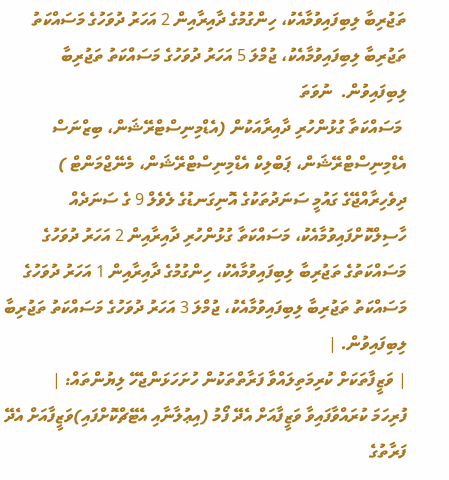ތަޖުރިބާ ލިބިފައިވުމާއެކު، ހިންގުމުގެ ދާއިރާއިން 2 އަހަރު ދުވަހުގެ މަސައްކަތު ތަޖުރިބާ ލިބިފައިވުމާއެކު، ޖުމްލަ 5 އަހަރު ދުވަހުގެ މަސައްކަތު ތަޖުރިބާ ލިބިފައިވުން.  ނުވަތަ
 މަސައްކަތާ ގުޅުންހުރި ދާއިރާއަކުން (އެޑްމިނިސްޓްރޭޝަން، ބިޒްނަސް އެޑްމިނިސްޓްރޭޝަން، ޕަބްލިކް އެޑްމިނިސްޓްރޭޝަން، މެނޭޖްމަންޓް ) ދިވެހިރާއްޖޭގެ ގައުމީ ސަނަދުތަކުގެ އޮނިގަނޑުގެ ލެވެލް 9 ގެ ސަނަދެއް ހާސިލްކޮށްފައިވުމާއެކު، މަސައްކަތާ ގުޅުންހުރި ދާއިރާއިން 2 އަހަރު ދުވަހުގެ މަސައްކަތުގެ ތަޖުރިބާ ލިބިފައިވުމާއެކު، ހިންގުމުގެ ދާއިރާއިން 1 އަހަރު ދުވަހުގެ މަސައްކަތު ތަޖުރިބާ ލިބިފައިވުމާއެކު، ޖުމްލަ 3 އަހަރު ދުވަހުގެ މަސައްކަތު ތަޖުރިބާ ލިބިފައިވުން. |
| ވަޒީފާތަކަށް ކުރިމަތިލައްވާ ފަރާތްތަކުން ހުށަހަޅަންޖެހޭ ލިޔުންތައް: |
ފުރިހަމަ ކުރައްވާފައިވާ ވަޒީފާއަށް އެދޭ ފޯމު (އިޢުލާނާއި އެޓޭޗްކޮށްފައި)ވަޒީފާއަށް އެދޭ ފަރާތުގެ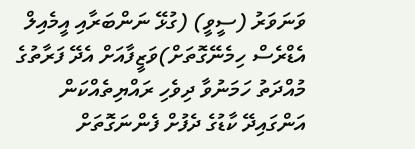ވަނަވަރު (ސީވީ) (ގުޅޭ ނަންބަރާއި އީމެއިލް އެޑްރެސް ހިމެނޭގޮތަށް)ވަޒީފާއަށް އެދޭ ފަރާތުގެ މުއްދަތު ހަމަނުވާ ދިވެހި ރައްޔިތެއްކަން އަންގައިދޭ ކާޑުގެ ދެފުށް ފެންނަގޮތަށް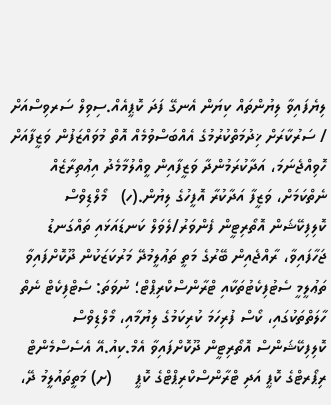ލިޔެފައިވާ ލިޔުންތައް ކިޔަން އެނގޭ ފަދަ ކޮޕީއެއް.ސިވިލް ސަރވިސްއަށް / ސަރުކާރަށް ޚިދުމަތްކުރުމުގެ އެއްބަސްވުމެއް އޮތް މުވައްޒަފުން ވަޒީފާއަށް ހޮވިއްޖެނަމަ، އަދާކުރަމުންދާ ވަޒީފާއިން ވީއްލުމާމެދު އިޢުތިރާޒެއް ނެތްކަމަށް، ވަޒީފާ އަދާކުރާ އޮފީހުގެ ލިޔުން.(ހ)   މޯލްޑިވްސް ކޮލިފިކޭޝަން އޮތޯރިޓީން ފެންވަރު/ލެވަލް ކަނޑައަޅައި ތައްގަނޑު ޖަހާފައިވާ، ރާއްޖެއިން ބޭރުގެ މަތީ ތަޢުލީމުދޭ މަރުކަޒަކުން ދޫކޮށްފައިވާ ތަޢުލީމީ ސެޓުފިކެޓުތަކާއި ޓްރާންސްކްރިޕްޓް؛ ނުވަތަ: ސެޓްފިކެޓް ނެތް ހާލަތްތަކުގައި، ކޯސް ފުރިހަމަ ކުރިކަމުގެ ލިޔުމާއި، މޯލްޑިވްސް ކޮލިފިކޭޝަންސް އޮތޯރިޓީން ދޫކޮށްފައިވާ އެމް.ކިއު.އޭ އެސެސްމެންޓް ރިޕޯރޓްގެ ކޮޕީ އަދި ޓްރާންސްކްރިޕްޓްގެ ކޮޕީ     (ށ) މަތީތައުލީމު ދޭ،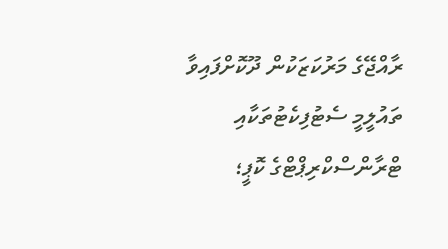ރާއްޖޭގެ މަރުކަޒަކުން ދޫކޮށްފައިވާ ތައުލީމީ ސެޓުފިކެޓުތަކާއި ޓްރާންސްކްރިޕްޓްގެ ކޮޕީ؛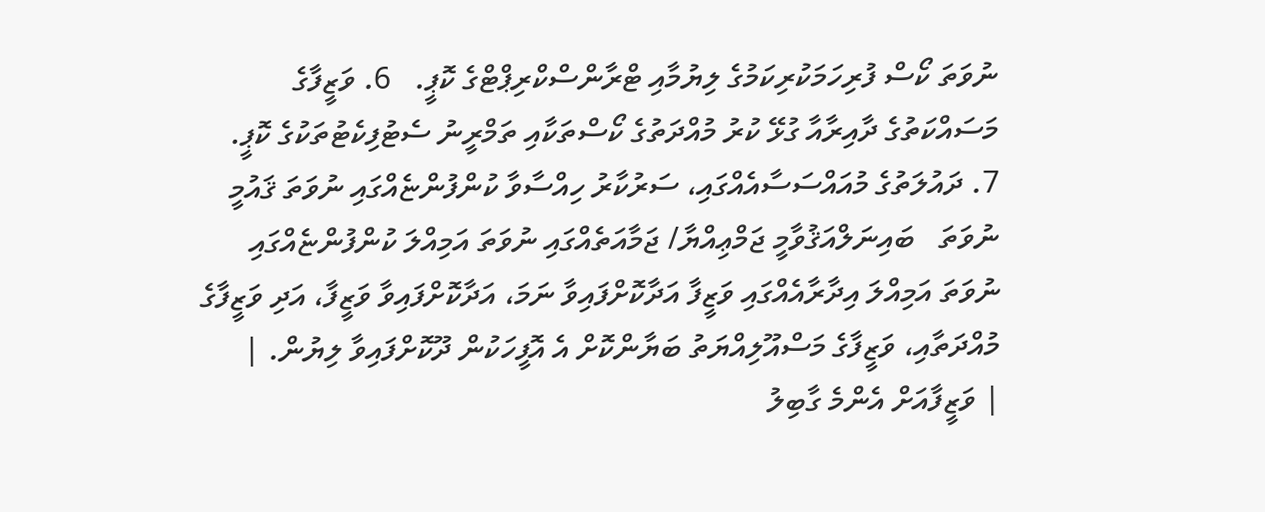ނުވަތަ ކޯސް ފުރިހަމަކުރިކަމުގެ ލިޔުމާއި ޓްރާންސްކްރިޕްޓްގެ ކޮޕީ.   6. ވަޒީފާގެ މަސައްކަތުގެ ދާއިރާއާ ގުޅޭ ކުރު މުއްދަތުގެ ކޯސްތަކާއި ތަމްރީނު ސެޓުފިކެޓުތަކުގެ ކޮޕީ.   7. ދައުލަތުގެ މުއައްސަސާއެއްގައި، ސަރުކާރު ހިއްސާވާ ކުންފުންޏެއްގައި ނުވަތަ ޤައުމީ  ނުވަތަ   ބައިނަލްއަޤުވާމީ ޖަމްޢިއްޔާ/ ޖަމާއަތެއްގައި ނުވަތަ އަމިއްލަ ކުންފުންޏެއްގައި ނުވަތަ އަމިއްލަ އިދާރާއެއްގައި ވަޒީފާ އަދާކޮށްފައިވާ ނަމަ، އަދާކޮށްފައިވާ ވަޒީފާ، އަދި ވަޒީފާގެ މުއްދަތާއި، ވަޒީފާގެ މަސްއޫލިއްޔަތު ބަޔާންކޮށް އެ އޮފީހަކުން ދޫކޮށްފައިވާ ލިޔުން. |
| ވަޒީފާއަށް އެންމެ ގާބިލު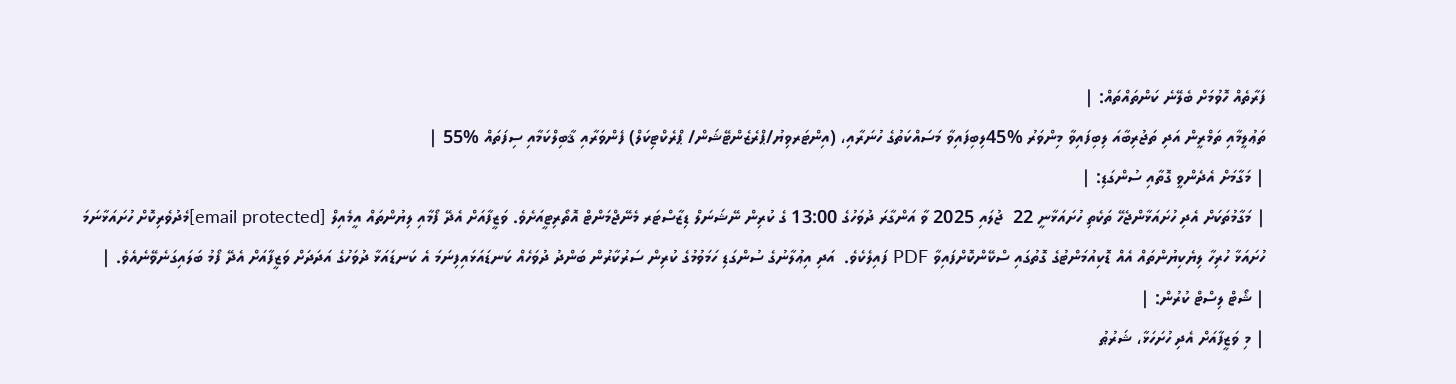ފަރާތެއް ހޮވުމަށް ބެލޭނެ ކަންތައްތައް: |
ތަޢުލީމާއި ތަމްރީން އަދި ތަޖުރިބާއަ ލިބިފައިވާ މިންވަރު %45ލިބިފައިވާ މަސައްކަތުގެ ހުނަރާއި، (އިންޓަރވިޔު/ޕްރެޒެންޓޭޝަން/ ޕްރެކްޓިކަލް) ފެންވަރާއި ޤާބިލްކަމާއި ސިފަތައް %55 |
| މަގާމަށް އެދެންވީ ގޮތާއި ސުންގަޑި: |
| މަގާމުތަކަށް އެދި ހުށައަޅާންޖެހޭ ތަކެތި ހުށައަޅާނީ 22  ޖުލައި 2025 ވާ އަންގާރަ ދުވަހުގެ 13:00 ގެ ކުރިން ނޭޝަނަލް ޑިޒާސްޓަރ މެނޭޖްމަންޓް އޮތޯރިޓީއަށެވެ. ވަޒީފާއަށް އެދޭ ފޯމާއި ލިޔުންތައް އީމެއިލް [email protected]މެދުވެރިކޮށް ހުށައަޅާނަމަ ހުށައަޅާ ހުރިހާ ލިޔެކިޔުންތައް އެއް ޑޮކިއުމަންޓުގެ ގޮތުގައި ސްކޭންކޮށްފައިވާ PDF ފައިލެކެވެ.  އަދި އިޢުލާނުގެ ސުންގަޑި ހަމަވުމުގެ ކުރިން ސަރުކާރުން ބަންދު ދުވަހެއް ކަނޑައަޅައިފިނަމަ އެ ކަނޑައަޅާ ދުވަހުގެ އަދަދަށް ވަޒީފާއަށް އެދޭ ފޯމު ބަލައިގަނެވޭނެއެވެ. |
| ޝޯޓް ލިސްޓް ކުރުން: |
| މި ވަޒީފާއަށް އެދި ހުށަހަޅާ، ޝަރުޠު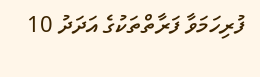ފުރިހަމަވާ ފަރާތްތަކުގެ އަދަދު 10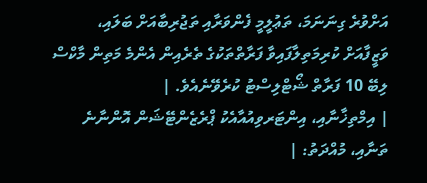އަށްވުރެ ގިނަނަމަ، ތަޢުލީމީ ފެންވަރާއި ތަޖުރިބާއަށް ބަލައި، ވަޒީފާއަށް ކުރިމަތިލާފައިވާ ފަރާތްތަކުގެ ތެރެއިން އެންމެ މަތިން މާކްސް ލިބޭ 10 ފަރާތް ޝޯޓްލިސްޓު ކުރެވޭނެއެވެ. |
| އިމްތިޚާނާއި، އިންޓަރވިއުއާއެކު ޕްރެޒެންޓޭޝަން އޮންނާނެ ތަނާއި، މުއްދަތު: |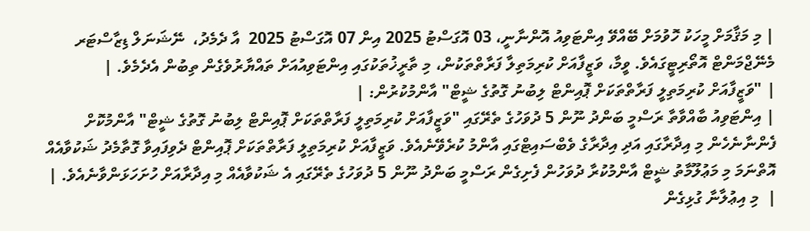| މި މަޤާމަށް މީހަކު ހޮވުމަށް ބޭއްވޭ އިންޓަވިއު އޮންނާނީ، 03 އޮގަސްޓު 2025 އިން 07 އޮގަސްޓު 2025  އާ ދެމެދު،  ނޭޝަނަލް ޑިޒާސްޓަރ މެނޭޖްމަންޓް އޮތޯރިޓީގައެވެ. ވީމާ، ވަޒީފާއަށް ކުރިމަތިލާ ފަރާތްތަކުން، މި ތާރީޚުތަކުގައި އިންޓަވިއުއަށް ތައްޔާރުވެގެން ތިބުން އެދެމެވެ. |
| "ވަޒީފާއަށް ކުރިމަތިލީ ފަރާތްތަކަށް ޕޮއިންޓް ލިބުނު ގޮތުގެ ޝީޓް" އާންމުކުރުން: |
| އިންޓަވިއު ބާއްވާތާ ރަސްމީ ބަންދު ނޫން 5 ދުވަހުގެ ތެރޭގައި "ވަޒީފާއަށް ކުރިމަތިލީ ފަރާތްތަކަށް ޕޮއިންޓް ލިބުނު ގޮތުގެ ޝީޓް" އާންމުކޮށް ފެންނާނެހެން މި އިދާރާގައި އަދި އިދާރާގެ ވެބްސައިޓްގައި އާންމު ކުރެވޭނެއެވެ. ވަޒީފާއަށް ކުރިމަތިލީ ފަރާތްތަކަށް ޕޮއިންޓް ދެވިފައިވާ ގޮތާމެދު ޝަކުވާއެއް އޮތްނަމަ މި މަޢުލޫމާތު ޝީޓް އާންމުކުރާ ދުވަހުން ފެށިގެން ރަސްމީ ބަންދު ނޫން 5 ދުވަހުގެ ތެރޭގައި އެ ޝަކުވާއެއް މި އިދާރާއަށް ހުށަހަޅަންވާނެއެވެ. |
|  މި އިޢުލާނާ ގުޅިގެން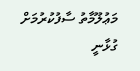މަޢުލޫމާތު ސާފުކުރުމަށް ގުޅާނީ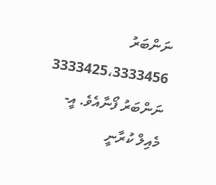ނަންބަރު 3333425،3333456 ނަންބަރު ފޯނާއެވެ. އީ-މެއިލް ކުރާނީ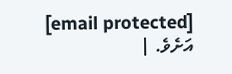[email protected] އަށެވެ. |